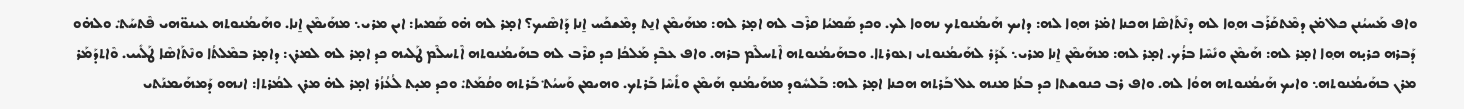ܘܐܦ ܡܰܚܝܳܢܢ ܟܠ ܡ̇ܢ ܕܡܶܬܩܰܪܰܒ ܗ݂ܘܐ ܠܗ ܕܢܶܬܰܐܣܶܐ ܗܟܢܐ ܐܡ̇ܪ ܗ݂ܘܐ ܠܗ: ܕܐܝܟ ܗܰܝܡܳܢܘܬܟ ܢܗܘܐ ܠܟ. ܘܟܕ ܣܰܡܝܳܐ ܩܪܶܒ ܠܗ ܐܡ̣ܪ ܠܗ: ܡܗܰܝܡܶܢ ܐܢ̱ܬ ܕܡܶܫܟܰܚ ܐ̱ܢܐ ܕܰܐܣܶܝܟ؟ ܐܡ̣ܪ ܠܗ ܗ̇ܘ ܣܰܡܝܐ: ܐܝܢ ܡܪܝ܆ ܡܗܰܝܡܶܢ ܐ̱ܢܐ. ܘܗܰܝܡܳܢܘܬܗ ܥܝܢܘ̈ܗܝ ܦܶܬܚܰܬ݀. ܘܠܗ̇ܘ ܕܰܒܪܗ ܟܪܝ̣ܗ ܗ݂ܘܐ ܐܡ̣ܪ ܠܗ: ܗܰܝܡܶܢ ܘܢܺܚܶܐ ܒܪܳܟ. ܐܡ̣ܪ ܠܗ: ܡܗܰܝܡܶܢ ܐ̱ܢܐ ܡܪܝ܆ ܥܰܕܰܪ ܠܗܰܝܡܳܢܘܬܝ ܙܥܘܪܬܐ. ܘܒܗܰܝܡܳܢܘܬܗ ܐܶܬܚܠܶܡ ܒܪܗ. ܘܐܦ ܥܒܶܕ ܡܰܠܟܳܐ ܟܕ ܩܪܶܒ ܠܗ ܒܗܰܝܡܳܢܘܬܗ ܐܶܬܚܠܶܡ ܛܰܠܝܗ ܟܕ ܐܡ̣ܪ ܠܗ ܠܡܪܢ: ܕܐܡ̣ܪ ܒܡܶܠܬܳܐ ܘܢܶܬܰܐܣܶܐ ܛܰܠܺܝܝ. ܘܶܐܬܕܰܡܰܪ ܡܪܢ ܒܗܰܝܡܳܢܘܬܗ܆ ܘܐܝܟ ܗܰܝܡܳܢܘܬܗ ܗܘܳܐ ܠܗ. ܘܐܦ ܪܒ ܟܢܘܫܬܐ ܟܕ ܒܥܳܐ ܡܢܗ ܥܠ ܒܰܪܬܗ ܗܟܢܐ ܐܡ̣ܪ ܠܗ: ܒܰܠܚܽܘܕ ܡܗܰܝܡܳܢܘ̣ ܗܰܝܡܶܢ ܘܬܺܚܶܐ ܒܰܪܬܟ. ܘܗܝܡܢ ܘܰܚܝܳܬ݀ ܒܰܪܬܗ ܘܩܳܡܰܬ݀. ܘܟܕ ܡܝ̣ܬ ܠܳܥܳܙܳܪ ܐܡ̣ܪ ܠܗ̇ ܡܪܢ ܠܡܳܪܬܐ: ܐܢܗܘ ܕܰܡܗܰܝܡܢܰܬܝ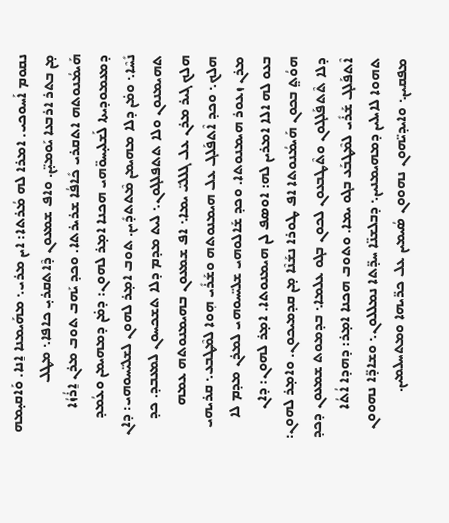ܢܩܘܡ ܐܰܚܘܟܝ. ܐܡܪܐ ܠܗ ܡܳܪܬܐ: ܐܝܢ ܡܪܝ܆ ܡܗܰܝܡܢܐ ܐ̱ܢܐ. ܘܰܐܩܝ̣ܡܗ ܡ̣ܢ ܒܬܪ ܐܪܒܥܐ ܝܰܘܡܝ̣̈ܢ. ܘܐܦ ܫܡܥܘܢ ܕܶܐܬܩܪܝ̣ ܟܐܦܐ܆ ܡܛܠ ܗܰܝܡܳܢܘܬܗ ܐܬܩܪܝ ܟܺܐܦܳܐ ܫܪܝܪܬܐ. ܘܟܕ ܝܰܗܒ ܬܘܒ ܡܪܢ ܐ̱ܪܳܙܳܐ ܕܡܥܡܘܕܝܬܐ ܠܰܫܠܝ̣ܚܘ̈ܗܝ ܗܟܢܐ ܐܡ̣ܪ ܠܗܘܢ: ܕܡ̇ܢ ܕܡܗܝܡܢ ܘܥܳܡܕ ܢܺܚܶܐ܆ ܘܡ̇ܢ ܕܠܐ ܡܗܝܡܢ ܡܶܬܬܕܺܝܢ. ܬܘܒ ܐܡ̣ܪ ܠܗܘܢ ܠܫܠܝ̈ܚܘܗܝ: ܕܐܢ ܬܗܝܡܢܘܢ ܘܠܐ ܬܬܦܠܓܘܢ܆ ܠܝܬ ܡܕܡ ܕܠܐ ܬܫܟܚܘܢ ܠܡܥܒܕ. ܟܕ ܗܠܟ ܓܝܪ ܡܪܢ ܥܠ ܓܠܠܝ̈ ܝܡܐ܆ ܐܦ ܫܡܥܘܢ ܒܗܝܡܢܘܬܗ ܥܡܗ ܗܠܟ܆ ܘܟܕ ܐܶܬܦܰܠܓ ܥܠ ܗܝܡܢܘܬܗ ܘܫܰܪܺܝ ܗ݂ܘܐ ܠܡܶܛܒܥ܆ ܩܪܝܗܝ ܡܪܢ ܙܥܘܪ ܗܝܡܢܘܬܐ. ܘܟܕ ܫܰܐܠܘܗܝ ܫܠܝ̈ܚܘܗܝ ܠܡܪܢ ܡܕܡ ܠܐ ܒܥܘ ܠܗ ܐܠܐ ܐܡܪܝܢ ܠܗ: ܐܘܣܦ ܠܢ ܗܝܡܢܘܬܐ. ܐܡ̣ܪ ܠܗܘܢ: ܕܐܢ ܗܘܳܬ݀ ܒܟܘܢ ܗܰܝܡܳܢܘܬܐ ܐܦ ܛܘܪܐ ܢܫܰܢܶܐ ܡ̣ܢ ܩܕܡܝܟܘܢ. ܘܐܡ̣ܪ ܠܗܘܢ: ܕܠܐ ܬܶܬܦܰܠܓܘܢ ܘܬܶܛܒܥܘܢ ܠܟܘܢ ܒܓܘ ܥܠܡܐ܆ ܒܕܡܘܬ ܫܡܥܘܢ ܕܟܕ ܐܶܬܦܰܠܓ ܫܰܪܺܝ ܠܡܶܛܒܰܥ ܒܓܘ ܝܡܐ. ܘܬܘܒ ܗܟܢܐ ܐܡ̣ܪ: ܕܗܕܐ ܐܳܬܳܐ ܬܗܘܐ ܠܐܝܠܝܢ ܕܡܗܝܡܢܝܢ܆ ܕܒܠܫܢ̈ܐ ܚܕ̈ܬܐ ܢܡܠܠܘܢ܆ ܘܫܐܕ̈ܐ ܢܗܘܘܢ ܡܦܩܝܢ܆ ܘܐܝܕܝ̈ܗܘܢ ܢܗܘܘܢ ܣܳܝܡܝܢ ܥܠ ܟܪ̈ܝܗܐ ܘܡܬܚܠܡܝܢ.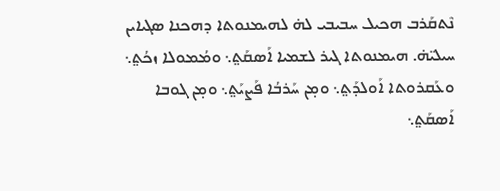ܢܶܬܩܰܪܒ ܗܟܝܠ ܚܒܝܒܝ ܠܗ̇ ܠܗܝܡܢܘܬܐ ܕܗܟܢܐ ܣܓܝܐܝܢ ܚܝܠܝ̈ܗ̇. ܗܝܡܢܘܬܐ ܓܝܪ ܠܫܡܝܐ ܐܰܣܩܰܬ݀܆ ܘܡܳܡܘܠܐ ܙܟܳܬ݀܆ ܘܥܰܩܪܘܬܐ ܐܰܘܠܕܰܬ݀܆ ܘܡ̣ܢ ܚܰܪܒܳܐ ܦܰܨܝܰܬ݀܆ ܘܡ̣ܢ ܓܘܒܐ ܐܰܣܩܰܬ݀܆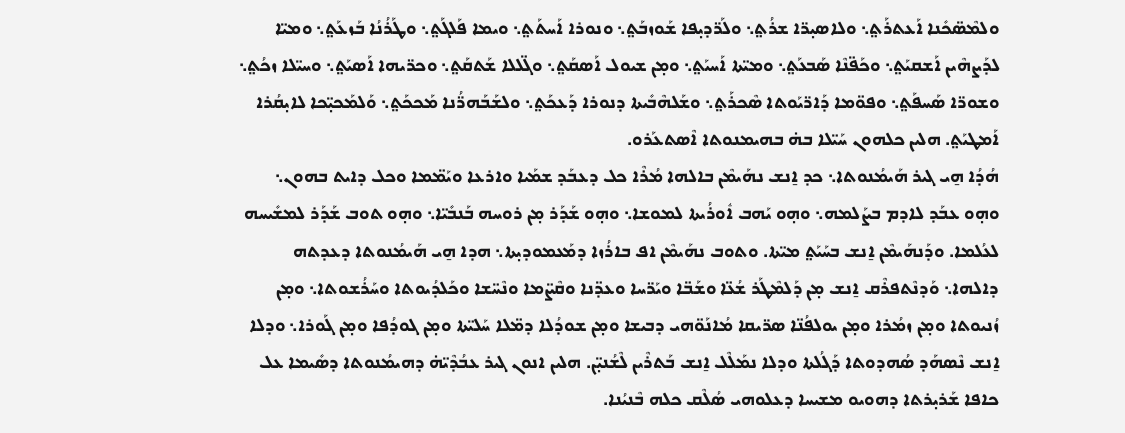ܘܠܡܶܣ̈ܟܺܢܐ ܐܰܥܬܪܰܬ݀܆ ܘܠܐܣܝ̣ܪ̈ܐ ܫܪܳܬ݀܆ ܘܠܰܪ̈ܕܝ̣ܦܐ ܫܰܘܙܒܰܬ݀܆ ܘܢܘܪܐ ܐܰܚܬܰܬ݀܆ ܘܝܡܐ ܦܰܠܓܰܬ݀܆ ܘܛܰܪܳܢܳܐ ܒܰܙܥܰܬ݀܆ ܘܡܝ̈ܐ ܠܕܰܨܗܶܝܢ ܐܰܫܩܝܰܬ݀܆ ܘܟܰܦ̈ܢܶܐ ܣܰܒܥܰܬ݀܆ ܘܡܝ̈ܬܐ ܐܰܚܝܰܬ݀܆ ܘܡ̣ܢ ܫܝܘܠ ܐܰܣܩܰܬ݀܆ ܘܓ̈ܠܠܐ ܫܰܬܩܰܬ݀܆ ܘܟܪ̈ܝܗܐ ܐܰܣܝܰܬ݀܆ ܘܚܝ̈ܠܐ ܙܟܳܬ݀܆ ܘܫܘܪ̈ܐ ܣܰܚܦܰܬ݀܆ ܘܦܘ̈ܡܐ ܕܰܐܪ̈ܝܰܘܬܐ ܣܶܟܪܰܬ݀܆ ܘܫܰܠܗܶܒܺܝܬܐ ܕܢܘܪܐ ܕܰܥܟܰܬ݀܆ ܘܠܫܰܒܰܗܪ̈ܳܢܐ ܡܰܟܟܰܬ݀܆ ܘܰܠܡܰܟܝ̣̈ܟܐ ܠܐܝ̣ܩܳܪܐ ܐܰܡܛܝܰܬ݀. ܗܠܝܢ ܟܠܗܘܢ ܚܰܝ̈ܠܐ ܒܗ̇ ܒܗܝܡܢܘܬܐ ܐܶܣܬܥܰܪܘ.
ܗܳܕܳܐ ܗ̱ܝ ܓܝܪ ܗܰܝܡܳܢܘܬܐ܆ ܟܕ ܐ̱ܢܫ ܢܗܰܝܡܶܢ ܒܐܠܗܐ ܡܳܪܶܐ ܟܠ ܕܥܒܰܕ ܫܡܰܝܐ ܘܐܪܥܐ ܘܝܰܡ̈ܡܐ ܘܟܠ ܕܐܝܬ ܒܗܘܢ܆ ܘܗ̣ܘ ܥܒܰܕ ܠܐܕܡ ܒܨܰܠܡܗ܆ ܘܗ̣ܘ ܝܰܗܒ ܐܽܘܪܳܝܬܐ ܠܡܘܫܐ܆ ܘܗ̣ܘ ܫܰܕܰܪ ܡ̣ܢ ܪܘܚܗ ܒܰܢܒܺܝ̈ܐ܆ ܘܗ̣ܘ ܬܘܒ ܫܰܕܰܪ ܠܡܫܺܝܚܗ ܠܥܳܠܡܐ. ܘܕܰܢܗܰܝܡܶܢ ܐ̱ܢܫ ܒܚܰܝܰܬ݀ ܡܝ̈ܬܐ. ܘܬܘܒ ܢܗܰܝܡܶܢ ܐܦ ܒܐܪܳܙܐ ܕܡܰܥܡܘܕܝ̣ܬܐ܆ ܗܕܐ ܗ̱ܝ ܗܰܝܡܳܢܘܬܐ ܕܥܕܬܗ ܕܐܠܗܐ܆ ܘܰܕܢܶܬܦܪܶܩ ܐ̱ܢܫ ܡ̣ܢ ܕܰܠܡܶܛܰܪ ܫܳܥ̈ܐ ܘܫܰܒ̈ܐ ܘܝܰܪ̈ܚܐ ܘܥܕ̈ܢܐ ܘܩܶܨ̈ܡܐ ܘܢܶܚ̈ܫܐ ܘܟܰܠܕܳܝܘܬܐ ܘܚܰܪܳܫܘܬܐ܆ ܘܡ̣ܢ ܙܳܢܝܘܬܐ ܘܡ̣ܢ ܙܡܳܪܐ ܘܡ̣ܢ ܝܘܠܦܳܢ̈ܐ ܣܪ̈ܝܩܐ ܡܳܐܢܰܘ̈ܗܝ ܕܒܝܫܐ ܘܡ̣ܢ ܫܘܕܳܠܐ ܕܡ̈ܠܐ ܚܰܠܝ̈ܬܐ ܘܡ̣ܢ ܓܘܕܳܦܐ ܘܡ̣ܢ ܓܰܘܪܐ܆ ܘܕܠܐ ܐ̱ܢܫ ܢܶܣܗܰܕ ܣܳܗܕܘܬܐ ܕܰܓܳܠܬܐ ܘܕܠܐ ܢܡܰܠܶܠ ܐ̱ܢܫ ܒܰܬܪܶܝܢ ܠܶܫܳܢܝ̣̈ܢ. ܗܠܝܢ ܐܢܘܢ ܓܝܪ ܥܒܳܕܶܝ̈ܗ̇ ܕܗܝܡܳܢܘܬܐ ܕܣܺܝܡܐ ܥܠ ܟܐܦܐ ܫܰܪܝ̣ܪܬܐ ܕܗܘܝܘ ܡܫܝܚܐ ܕܥܠܘܗܝ ܣܳܠܶܩ ܟܠܗ ܒܶܢܝܳܢܐ.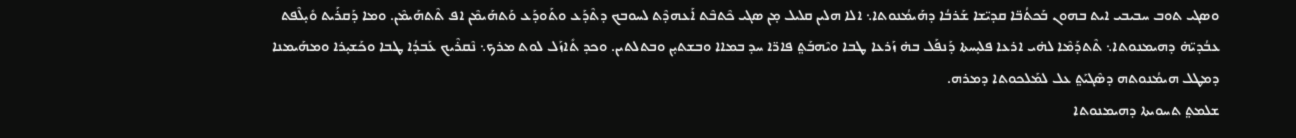ܘܣܓܝ ܬܘܒ ܚܒܝܒܝ ܐܝܬ ܒܗܘܢ ܒܰܟܬܳܒ̈ܐ ܩܕܝ̈ܫܐ ܫܰܪܒܳܐ ܕܗܰܝܡܳܢܘܬܐ܆ ܐܠܐ ܗܠܝܢ ܩܠܝܠ ܡ̣ܢ ܣܓܝ ܟܶܬܒܶܬ ܐܰܥܗܕܶܬ ܠܚܘܒܟ ܕܬܶܕܰܥ ܘܬܰܘܕܰܥ ܘܰܬܗܰܝܡܶܢ ܐܦ ܬܶܬܗܰܝܡܶܢ. ܘܡܐ ܕܰܩܪܰܝܬ ܘܺܝ̣ܠܶܦܬ ܥܒܳܕܝ̈ܗ̇ ܕܗܝܡܢܘܬܐ܆ ܬܶܬܕܰܡܶܐ ܠܗ̇ܝ ܐܪܥܐ ܦܠܝ̣ܚܬܐ ܕܰܢܦܰܠ ܒܗ̇ ܙܰܪܥܐ ܛܒܐ ܘܝܶܗܒܰܬ݀ ܦܐܪ̈ܐ ܚܕ ܒܡܐܐ ܘܒܫܬܝ̣ܢ ܘܒܬܠܬܝܢ. ܘܟܕ ܬܺܐܙܰܠ ܠܘܬ ܡܪܟ܆ ܢܶܩܪܶܝܟ ܥܰܒܕܳܐ ܛܒܐ ܘܟܰܫܝ̣ܪܐ ܘܡܗܰܝܡܢܐ ܕܡܛܠ ܗܝܡܳܢܘܬܗ ܕܣܶܓܝܰܬ݀ ܥܠ ܠܡܰܠܟܘܬܐ ܕܡܪܗ.
ܫܠܡܬ݀ ܬܚܘܝܬܐ ܕܗܝܡܢܘܬܐ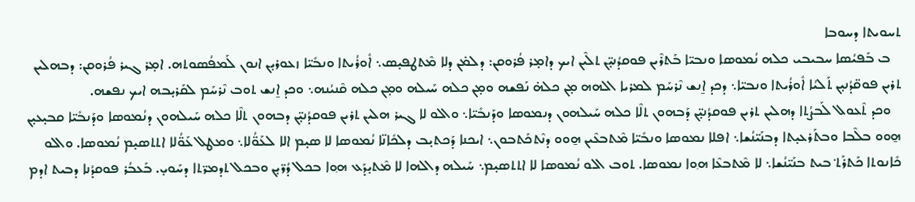ܬܚܘܝܬܐ ܕܚܘܒܐ
   ܒ ܒܰܦܝܳܣܐ ܚܒܝܒܝ ܟܠܗ ܢܳܡܘܣܐ ܘܢܒܝ̈ܐ ܒܰܬܪܶܝܢ ܦܘܩܕܳܢܝ̣̈ܢ ܬܠܶܝܢ ܐܝܟ ܕܐܡ̣ܪ ܦܳܪܘܩܢ: ܕܠܡ̇ܢ ܕܠܐ ܡܶܬܛܦܝ̣ܣ܆ ܐܽܘܪܳܝܬܐ ܘܢܒܺܝ̈ܐ ܙܥܘܪܝ̣ܢ ܐܢܘܢ ܠܰܡܦܳܣܘܬܗ. ܐܡ̣ܪ ܓܝܪ ܦܳܪܘܩܢ: ܕܒܗܠܝܢ ܬܪܝܢ ܦܘܩ̈ܕܳܢܝ̣ܢ ܬܰܠܝܳܐ ܐܽܘܪܳܝܬܐ ܘܢܒܝ̈ܐ܆ ܕܟܕ ܐ̱ܢܫ ܢܶܪܚܰܡ ܠܡܪܝܐ ܐܠܗܗ ܡ̣ܢ ܟܠܗ̇ ܢܰܦܫܗ ܘܡ̣ܢ ܟܠܗ ܚܰܝܠܗ ܘܡ̣ܢ ܟܠܗ ܩܶܢܝܳܢܗ܆ ܘܟܕ ܐ̱ܢܫ ܬܘܒ ܢܶܪܚܰܡ ܠܩܰܪܝ̣ܒܗ ܐܝܟ ܢܦܫܗ.
   ܘܟܕ ܬܶܥܘܠ ܠܰܒܨܳܬܐ ܕܗܠܝܢ ܬܪܝܢ ܦܘܩܕܳܢܝ̣̈ܢ ܕܰܒܗܘܢ ܬܠܶܐ ܟܠܗ ܚܰܝܠܗܘܢ ܕܢܡܘܣܐ ܘܕܰܢܒܺܝ̈ܐ܆ ܘܐܠܘ ܠܐ ܓܝܪ ܗܠܝܢ ܬܪܝܢ ܦܘܩܕܳܢܝ̣̈ܢ ܕܒܗܘܢ ܬܠܶܐ ܟܠܗ ܚܰܝܠܗܘܢ ܕܢܳܡܘܣܐ ܘܕܰܢܒܺܝ̈ܐ ܩܒܝ̣ܥܝ̣ܢ ܗ̱ܘܘ ܒܠܶܒܐ ܘܒܬܰܪܥܝ̣ܬܐ ܕܒܢܰܝ̈ܢܳܫܐ܆ ܐܦܠܐ ܢܡܘܣܐ ܘܢܒܺܝ̈ܐ ܡܶܬܒܥܶܝܢ ܗ̱ܘܘ ܕܢܶܬܟܰܬܒܘܢ܆ ܐܝܟܢܐ ܕܰܟܬܝ̣ܒ ܕܠܟܺܐܢ̈ܐ ܢܳܡܘܣܐ ܠܐ ܣܝ̣ܡ ܐܠܐ ܠܥܰܘ̈ܳܠܐ܆ ܘܡܛܠ ܥܰܘ̈ܳܠܐ ܐܬܬܣܝ̣ܡ ܢܳܡܘܣܐ. ܘܐܠܘ ܟܺܐܢܘܬܐ ܟܰܬܪܰܬ݀ ܒܝܬ ܒܢܰܝ̈ܢܳܫܐ܆ ܠܐ ܡܶܬܒܥܶܐ ܗ݂ܘܐ ܢܡܘܣܐ. ܬܘܒ ܐܠܘ ܢܳܡܘܣܐ ܠܐ ܐܬܬܣܝ̣ܡ܆ ܚܰܝܠܗ ܕܐܠܗܐ ܠܐ ܡܶܬܝ̣ܕܰܥ ܗ݂ܘܐ ܒܟܠ ܕܳܪ̈ܝ̣ܢ ܘܒܟܠ ܬܕܡܪ̈ܬܐ ܕܚܰܘܝ̣. ܒܰܥܒܳܪ ܦܘܩܕܳܢܐ ܕܒܝܬ ܐܕܡ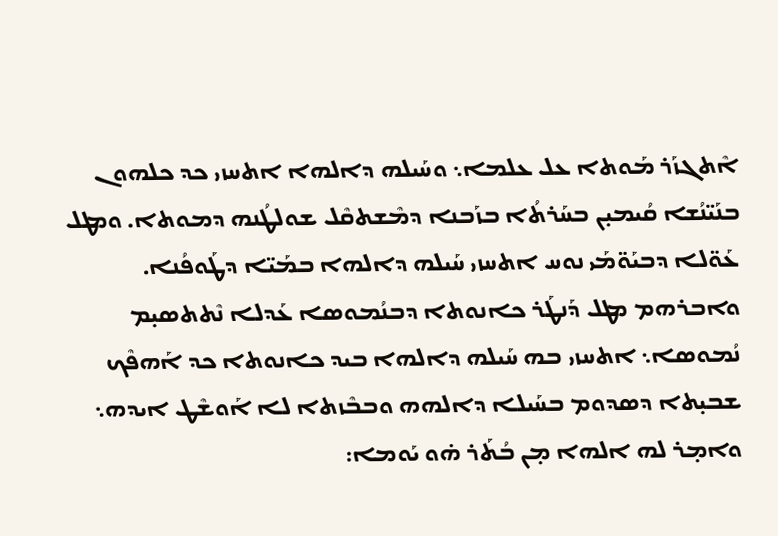ܐܶܬܓܙܰܪ ܡܰܘܬܐ ܥܠ ܥܠܡܐ܆ ܘܚܰܝܠܗ ܕܐܠܗܐ ܐܬܚܙܝ ܟܕ ܟܠܗܘܢ ܒܢܰܝ̈ܢܳܫܐ ܩܳܝܡܝ̣ܢ ܒܚܰܪܬܳܐ ܒܙܰܒܢܐ ܕܡܶܫܬܩܶܠ ܫܘܠܛܳܢܗ ܕܡܘܬܐ. ܘܡܛܠ ܥܰܘ̈ܠܐ ܕܒܝܰܘ̈ܡܰܝ ܢܘܚ ܐܬܚܙܝ ܚܰܝܠܗ ܕܐܠܗܐ ܒܡܰܝ̈ܐ ܕܛܰܘܦܳܢܐ. ܘܐܒܪܗܡ ܡܛܠ ܕܰܢܛܰܪ ܟܐܢܘܬܐ ܕܒܢܳܡܘܣܐ ܥܰܕܠܐ ܢܶܬܬܣܝ̣ܡ ܢܳܡܘܣܐ܆ ܐܬܚܙܝ ܒܗ ܚܰܝܠܗ ܕܐܠܗܐ ܒܝܕ ܟܐܢܘܬܐ ܟܕ ܐܰܗܦܶܟ ܫܒܝ̣ܬܐ ܕܣܕܘܡ ܒܚܰܝܠܐ ܕܐܠܗܗ ܘܒܒܶܙܬܐ ܠܐ ܐܰܘܫܶܛ ܐܝܕܗ܆ ܘܐܡ̣ܪ ܠܗ ܐܠܗܐ ܡ̣ܢ ܒܳܬܰܪ ܗ̇ܘ ܝܰܘܡܐ: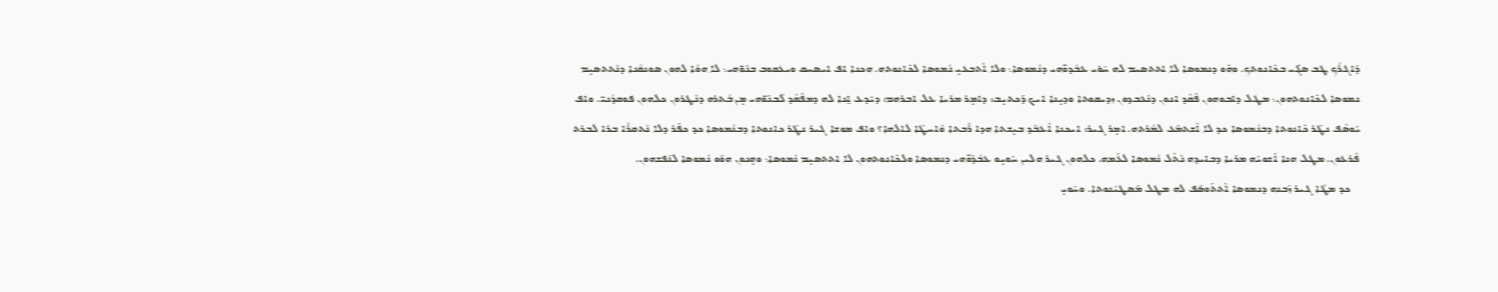ܕܰܐܓܪܳܟ ܛܒ ܣܓܺܝ ܒܟܺܐܢܘܬܟ. ܘܗ̇ܘ ܕܢܡܘܣܐ ܠܐ ܐܬܬܣܝܡ ܠܗ ܚܰܘܺܝ ܥܒܳܕܘ̈ܗܝ ܕܢܳܡܘܣܐ܆ ܘܠܐ ܐܶܬܒܥܝ̣ ܢܳܡܘܣܐ ܠܟܺܐܢܘܬܗ. ܗܟܢܐ ܐܦ ܐܝܣܚܩ ܘܝܥܩܘܒ ܒܢܰܘ̈ܗܝ܆ ܠܐ ܗܘܳܐ ܠܗܘܢ ܣܘܢܩܳܢܐ ܕܢܶܬܬܣܝ̣ܡ ܢܡܘܣܐ ܠܟܺܐܢܘܬܗܘܢ܆ ܡܛܠ ܕܐܒܘܗܘܢ ܦܰܩܶܕ ܐܢܘܢ ܕܢܶܥܒܕܘܢ ܙܕܝܩܘܬܐ ܘܕܝ̣ܢܐ ܐܝܟ ܕܰܟܬܝ̣ܒ: ܕܐܡ̣ܪ ܡܪܝܐ ܥܠ ܐܒܪܗܡ: ܕܝ̇ܕܥ ܐ̱ܢܐ ܠܗ ܕܡܦܰܩܶܕ ܠܰܒܢܰܘ̈ܗܝ ܡ̣ܢ ܒܳܬܪܗ ܕܢܶܛܪܘܢ ܟܠܗܘܢ ܦܘܩܕܳܢܝ̈. ܘܐܦ ܝܰܘܣܶܦ ܢܛܰܪ ܟܺܐܢܘܬܐ ܕܒܢܳܡܘܣܐ ܟܕ ܠܐ ܐܶܫܬܡܰܥ ܠܡܳܪܬܗ. ܐܡ̣ܪ ܓܝܪ: ܐܝܟܢܐ ܐܶܥܒܶܕ ܒܝ̣ܫܬܐ ܗܕܐ ܪܰܒܬܐ ܘܶܐܚܛܶܐ ܠܐܠܗܐ؟ ܘܐܦ ܡܘܫܐ ܓܝܪ ܢܛܰܪ ܟܐܢܘܬܐ ܕܒܢܳܡܘܣܐ ܟܕ ܟܦܰܪ ܕܠܐ ܢܶܬܩܪܶܐ ܒܪܐ ܠܒܪܬ ܦܶܪܥܘܢ. ܡܛܠ ܗܢܐ ܐܰܫܘܝܶܗ ܡܪܝܐ ܕܒܐܝܕܗ ܢܶܬܶܠ ܢܳܡܘܣܐ ܠܥܰܡܗ. ܟܠܗܘܢ ܓܝܪ ܗܠܝܢ ܚܰܘܝ̣ܘ ܥܒܳܕܰܘ̈ܗܝ ܕܢܡܘܣܐ ܘܠܟܺܐܢܘܬܗܘܢ ܠܐ ܐܬܬܣܝ̣ܡ ܢܳܡܘܣܐ܆ ܘܗ̣ܢܘܢ ܗܘܰܘ ܢܳܡܘܣܐ ܠܢܰܦܫܗܘܢ.
   ܟܕ ܡܛܳܐ ܓܝܪ ܙܰܒܢܗ ܕܢܡܘܣܐ ܐܶܬܬܰܘܣܰܦ ܠܗ ܡܛܠ ܡܰܣܛܝܳܢܘܬܐ. ܘܚܰܘܝ̣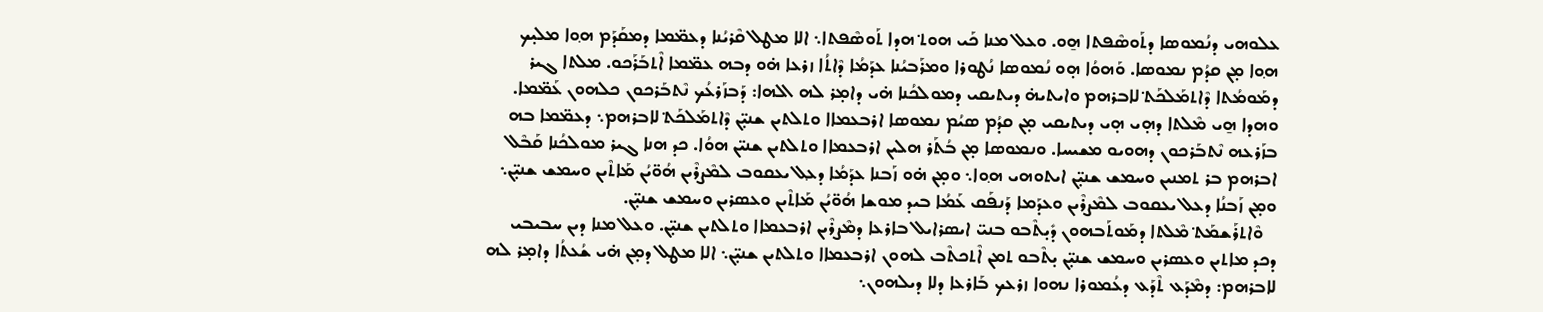ܥܠܘܗܝ ܕܢܳܡܘܣܐ ܕܬܰܘܣܶܦܬܐ ܗ̱ܘ. ܘܥܠ ܡܢܐ ܟܰܝ ܗܘܬ݀ ܗܕܐ ܬܰܘܣܶܦܬܐ܆ ܐܠܐ ܡܛܠ ܩܶܪܝܳܢܐ ܕܥܡ̈ܡܐ ܕܡܩܰܕܰܡ ܗ݂ܘܐ ܡܠܝ̣ܟ ܗ݂ܘܐ ܡ̣ܢ ܩܕܳܡ ܢܡܘܣܐ. ܘܰܗܘܳܐ ܗ̣ܘ ܢܳܡܘܣܐ ܢܳܛܘܪܐ ܘܡܪܰܒܝܳܢܐ ܥܕܰܡܳܐ ܕܶܐܬܳܐ ܙܪܥܐ ܗ̇ܘ ܕܒܗ ܥܡ̈ܡܐ ܐܶܬܒܰܪܰܟܘ. ܡܠܬܐ ܓܝܪ ܕܡܰܘܡܳܬܐ ܕܶܐܬܡܰܠܟܰܬ݀ ܠܐܒܪܗܡ ܘܐܝܬܝܗ̇ ܕܝܬܝܩܝ ܕܡܘܠܟܳܢܐ ܗ̇ܝ ܕܐܡ̣ܪ ܠܗ ܐܠܗܐ: ܕܰܒܙܰܪܥܳܟ ܢܶܬܒܰܪܟܘܢ ܟܠܗܘܢ ܥܰܡ̈ܡܐ. ܘܗܕܐ ܗ̱ܝ ܡܶܠܬܐ ܕܗ̣ܝ ܗ̣ܝ ܕܝܬܝܩܝ ܡ̣ܢ ܩܕܳܡ ܣܝܳܡ ܢܡܘܣܐ ܐܪܒܥܡܐܐ ܘܬܠܬܝܢ ܫܢܝ̣̈ܢ ܕܶܐܬܡܰܠܟܰܬ݀ ܠܐܒܪܗܡ܆ ܕܥܡ̈ܡܐ ܒܗ ܒܙܰܪܥܗ ܢܶܬܒܰܪܟܘܢ ܕܗܘܝܘ ܡܫܝܚܐ. ܘܢܡܘܣܐ ܡ̣ܢ ܒܳܬܰܪ ܗܠܝܢ ܐܪܒܥܡܐܐ ܘܬܠܬܝܢ ܫܢܝ̈ܢ ܗܘܳܐ. ܟܕ ܗܢܐ ܓܝܪ ܡܘܠܟܳܢܐ ܩܰܒܶܠ ܐܒܪܗܡ ܒܪ ܬܡܢܝܢ ܘܚܡܫ ܫܢܝ̣̈ܢ ܐܝܬܘܗܝ ܗ݂ܘܐ܆ ܘܡ̣ܢ ܗ̇ܘ ܙܰܒܢܐ ܥܕܰܡܳܐ ܕܥ݂ܠ ܝܥܩܘܒ ܠܡܶܨܪܶܝܢ ܗܳܘ̈ܝܳܢ ܡܰܐܬܶܝܢ ܘܚܡܫ ܫܢܝ̣̈ܢ܆ ܘܡ̣ܢ ܙܰܒܢܳܐ ܕܥܠ ܝܥܩܘܒ ܠܡܶܨܪܶܝܢ ܘܥܕܰܡܐ ܕܰܢܦܰܩ ܥܰܡܳܐ ܒܝܕ ܡܘܫܐ ܗܳܘ̈ܝܳܢ ܡܰܐܬܶܝܢ ܘܥܣܪܝܢ ܘܚܡܫ ܫܢܝ̣̈ܢ.
   ܘܶܐܬܪܰܫܡܰܬ݀ ܡܶܠܬܐ ܕܡܰܘܬܰܒܗܘܢ ܕܺܝ̣ܬܶܒܘ ܒܢܝ̈ ܐܝܣܪܐܝܠ ܒܐܪܥܐ ܕܡܶܨܪܶܝܢ ܐܪܒܥܡܐܐ ܘܬܠܬܝܢ ܫܢܝ̣̈ܢ. ܘܥܠ ܡܢܐ ܕܝܢ ܚܒܝܒܝ ܕܟܕ ܡܐܬܝܢ ܘܥܣܪܝܢ ܘܚܡܫ ܫܢܝ̣̈ܢ ܝ̣ܬܶܒܘ ܬܡܢ ܐܶܬܟܬܶܒ ܠܗܘܢ ܐܪܒܥܡܐܐ ܘܬܠܬܝܢ ܫܢܝ̣̈ܢ܆ ܐܠܐ ܡܛܠ ܕܡ̣ܢ ܗ̇ܝ ܫܳܥܬܳܐ ܕܐܡ̣ܪ ܠܗ ܠܐܒܪܗܡ: ܕܡܶܕܰܥ ܬܶܕܰܥ ܕܥܳܡܘܪܐ ܢܗܘܐ ܙܪܥܟ ܒܰܐܪܥܐ ܕܠܐ ܕܝܠܗܘܢ܆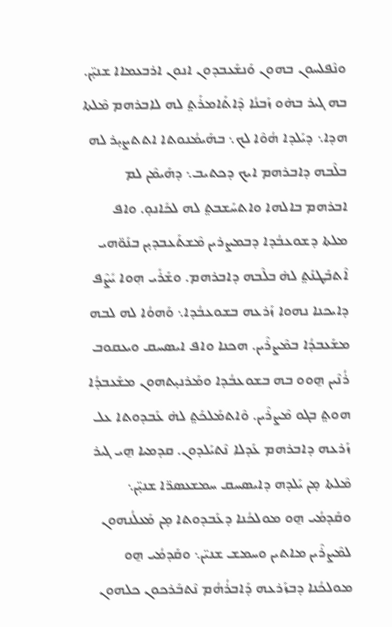ܘܢܶܦܠܚܘܢ ܒܗܘܢ ܘܰܢܫܰܥܒܕܘܢ ܐܢܘܢ ܐܪܒܥܡܐܐ ܫܢܝ̣̈ܢ. ܒܗ ܓܝܪ ܒܗ̇ܘ ܙܰܒܢܳܐ ܕܶܐܬܰܐܡܪܰܬ݀ ܠܗ ܠܐܒܪܗܡ ܡܶܠܬܐ ܗܕܐ܆ ܕܝܰܠܕܐ ܗܳܘܶܐ ܠܟ܆ ܒܗܰܝܡܳܢܘܬܐ ܐܬܬܨܝ̣ܪ ܠܗ ܒܠܶܒܗ ܕܐܒܪܗܡ ܐܝܟ ܕܟܬܝܒ܆ ܕܗܰܝܡܶܢ ܠܡ ܐܒܪܗܡ ܒܐܠܗܐ ܘܐܬܚܰܫܒܬ݀ ܠܗ ܠܟܺܐܢܘ̣. ܘܐܦ ܡܠܬܐ ܕܫܘܥܒܳܕܐ ܕܒܡܨܪܝܢ ܡܶܫܬܰܥܒܕܝ̣ܢ ܒܢܰܘ̈ܗܝ ܐܶܬܒܰܛܢܰܬ݀ ܠܗ̇ ܒܠܶܒܗ ܕܐܒܪܗܡ. ܘܫܰܪܺܝ ܗ݂ܘܐ ܝܺܨܶܦ ܕܐܝܟܢܐ ܢܗܘܐ ܙܰܪܥܗ ܒܫܘܥܒܳܕܐ܆ ܘܰܗܘܳܐ ܠܗ ܠܒܗ ܡܫܰܥܒܕܳܐ ܒܡܶܨܪܶܝܢ. ܗܟܢܐ ܘܐܦ ܐܝܣܚܩ ܘܝܥܩܘܒ ܪܳܢܶܝܢ ܗ̱ܘܘ ܒܗ ܒܫܘܥܒܳܕܐ ܘܡܰܪܢܝ̣ܬܗܘܢ ܡܫܰܥܒܕܳܐ ܗܘܬ݀ ܒܓܘ ܡܶܨܪܶܝܢ. ܘܶܐܬܡܰܠܟܰܬ݀ ܠܗ̇ ܥܰܒܕܘܬܐ ܥܠ ܙܰܪܥܗ ܕܐܒܪܗܡ ܥܰܕܠܐ ܢܶܬܝܰܠܕܘܢ. ܩܕܡܝܐ ܗ̱ܝ ܓܝܪ ܡܶܠܬܐ ܡ̣ܢ ܝܰܠܕܗ ܕܐܝܣܚܩ ܚܡܫܥܣܪ̈ܐ ܫܢܝ̣̈ܢ܆ ܘܩܰܕܡܳܝ ܗ̱ܘ ܡܘܠܟܳܢܐ ܕܥܰܒܕܘܬܐ ܡ̣ܢ ܡܰܥܠܳܢܗܘܢ ܠܡܶܨܪܶܝܢ ܡܐܬܝܢ ܘܚܡܫ ܫܢܝ̈ܢ܆ ܘܩܰܕܡܳܝ ܗ̱ܘ ܡܘܠܟܳܢܐ ܕܒܙܰܪܥܗ ܕܰܐܒܪܳܗܳܡ ܢܶܬܒܰܪܟܘܢ ܟܠܗܘܢ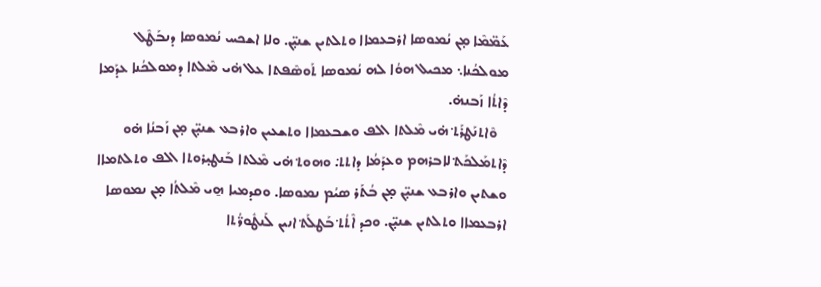ܥܰܡ̈ܡܶܐ ܡ̣ܢ ܢܳܡܘܣܐ ܐܪܒܥܡܐܐ ܘܬܠܬܝܢ ܫܢܝ̣̈ܢ. ܘܠܐ ܐܫܟܚ ܢܳܡܘܣܐ ܕܢܒܰܛܶܠ ܡܘܠܟܳܢܐ܆ ܡܟܝܠ ܗܘܳܐ ܠܗ ܢܳܡܘܣܐ ܬܰܘܣܶܦܬܐ ܥܠ ܗ̇ܝ ܡܶܠܬܐ ܕܡܘܠܟܳܢܐ ܥܕܰܡܐ ܕܶܐܬܳܐ ܙܰܒܢܗ̇.
   ܘܶܐܬܢܰܛܪܰܬ݀ ܗ̇ܝ ܡܶܠܬܐ ܐܠܦ ܘܫܒܥܡܐܐ ܘܬܫܥܝܢ ܘܐܪܒܥ ܫܢܝ̣̈ܢ ܡ̣ܢ ܙܰܒܢܳܐ ܗ̇ܘ ܕܶܐܬܡܰܠܟܰܬ݀ ܠܐܒܪܗܡ ܘܥܕܰܡܳܐ ܕܐܬܬ݀. ܘܗܘܬ݀ ܗ̇ܝ ܡܶܠܬܐ ܒܰܢܛܝ̣ܪܘܬܐ ܐܠܦ ܘܬܠܬܡܐܐ ܘܫܬܝܢ ܘܐܪܒܥ ܫܢܝ̣̈ܢ ܡ̣ܢ ܒܳܬܰܪ ܣܝܳܡ ܢܡܘܣܐ. ܘܩܕܡܝܐ ܗ̱ܝ ܡܶܠܬܳܐ ܡ̣ܢ ܢܡܘܣܐ ܐܪܒܥܡܐܐ ܘܬܠܬܝܢ ܫܢܝ̣̈ܢ. ܘܟܕ ܐܶܬܳܬ݀ ܒܰܛܠܰܬ݀ ܐܢܝܢ ܠܰܢܛܽܘܪ̈ܳܬܐ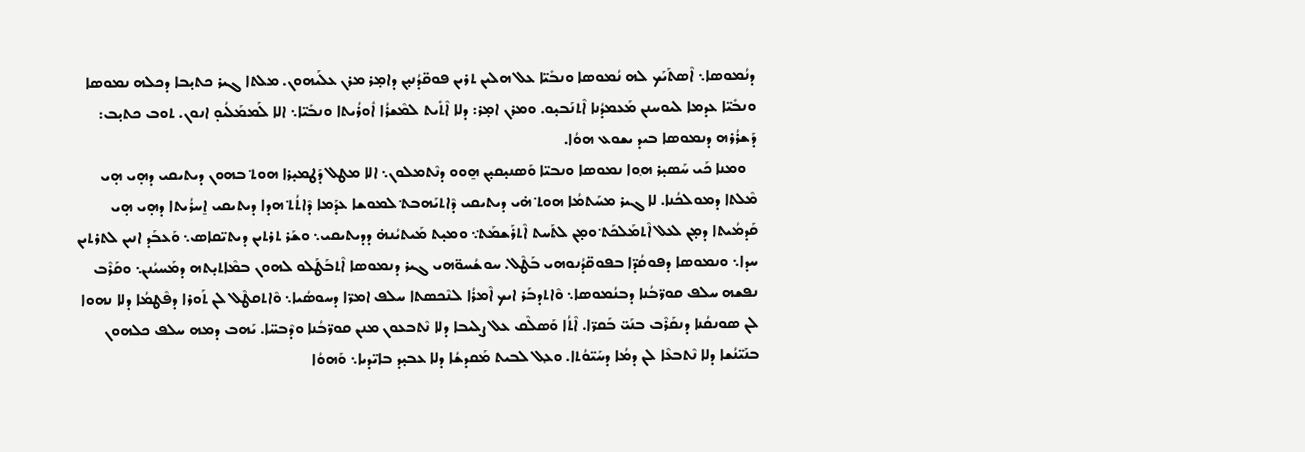ܕܢܳܡܘܣܐ܆ ܐܶܣܬܰܝܰܟ ܠܗ ܢܳܡܘܣܐ ܘܢܒܺܝ̈ܐ ܥܠ ܗܠܝܢ ܬܪܝܢ ܦܘܩ̈ܕܳܢܝ̣ܢ ܕܐܡ̣ܪ ܡܪܢ ܥܠܰܝܗܘܢ. ܡܠܬܐ ܓܝܪ ܟܬܝ̣ܒܐ ܕܟܠܗ ܢܡܘܣܐ ܘܢܒܺܝ̈ܐ ܥܕܡܐ ܠܝܘܚܢܢ ܡܰܥܡܕܳܢܐ ܐܶܬܢܰܒܝ̣ܘ. ܘܡܪܢ ܐܡ̣ܪ: ܕܠܐ ܐܶܬܺܝܬ ܠܡܶܫܪܳܐ ܐܽܘܪܳܝܬܐ ܘܢܒܺܝ̈ܐ܆ ܐܠܐ ܠܰܡܡܰܠܳܝܘ̣ ܐܢܘܢ. ܬܘܒ ܟܬܝ̣ܒ: ܕܰܫܪܳܪܗ ܕܢܡܘܣܐ ܒܝܕ ܝܫܘܥ ܗܘܳܐ.
   ܘܡܢܐ ܟܰܝ ܚܰܣܝ̣ܪ ܗ݂ܘܐ ܢܡܘܣܐ ܘܢܒܝ̈ܐ ܘܰܣܢܝ̣ܩܝ̣ܢ ܗ̱ܘܘ ܕܢܶܬܡܠܘܢ܆ ܐܠܐ ܡܛܠ ܕܰܛܡܝ̣ܪܐ ܗܘܬ݀ ܒܗܘܢ ܕܝܬܝܩܝ ܕܗ̣ܝ ܗ̣ܝ ܡܶܠܬܐ ܕܡܘܠܟܳܢܐ. ܠܐ ܓܝܪ ܡܚܰܬܡܳܐ ܗܘܬ݀ ܗ̇ܝ ܕܝܬܝܩܝ ܕܶܐܬܝܰܗܒܬ݀ ܠܡܘܫܐ ܥܕܰܡܐ ܕܶܐܬܳܬ݀ ܗܕܐ ܕܝܬܝܩܝ ܐ̱ܚܪܳܝܬܐ ܕܗ̣ܝ ܗ̣ܝ ܩܰܕܡܳܝܬܐ ܕܡ̣ܢ ܠܥܠ ܐܶܬܡܰܠܟܰܬ݀ ܘܡ̣ܢ ܠܬܰܚܬ ܐܶܬܪܰܫܡܰܬ݀܆ ܘܡܝ̣ܬ ܡܰܝܬܝܳܢܗ̇ ܕܕܝܬܝܩܝ܆ ܘܫܰܪ ܬܪܬܝܢ ܕܝܬܝ̈ܩܐܣ܆ ܘܰܥܒܰܕ ܐܢܝܢ ܠܬܪܬܝܢ ܚܕܐ܆ ܘܢܡܘܣܐ ܕܦܘܩܳܕ̈ܐ ܒܦܘܩ̈ܕܳܢܘܗܝ ܒܰܛܶܠ. ܚܘܫܳܚܘ̈ܗܝ ܓܝܪ ܕܢܡܘܣܐ ܐܶܬܒܰܛܰܠܘ ܠܗܘܢ ܒܡܶܐܬܝ̣ܬܗ ܕܡܰܚܝܳܢܢ܆ ܘܩܰܪܶܒ ܢܦܫܗ ܚܠܦ ܩܘܪ̈ܒܳܢܐ ܕܒܢܳܡܘܣܐ܆ ܘܶܐܬܕܒܰܪ ܐܝܟ ܐܶܡܪܳܐ ܠܢܶܟܣܬܐ ܚܠܦ ܐܡܪ̈ܐ ܕܚܘܣܳܝܐ܆ ܘܶܐܬܩܛܶܠ ܠܢ ܬܰܘܪܐ ܕܦܶܛܡܳܐ ܕܠܐ ܢܗܘܐ ܠܢ ܣܘܢܩܳܢܐ ܕܢܩܰܪܶܒ ܒܢܰܝ̈ ܒܰܩܪ̈ܐ. ܐܶܬܳܐ ܘܰܣܠܶܩ ܥܠ ܨܠܝܒܐ ܕܠܐ ܢܶܬܒܥܘܢ ܡܢܢ ܩܘܪ̈ܒܳܢܐ ܘܕܶܒܚ̈ܐ. ܝܰܗܒ ܕܡܗ ܚܠܦ ܟܠܗܘܢ ܒܢܰܝ̈ܢܳܫܐ ܕܠܐ ܢܶܬܒܥܶܐ ܠܢ ܕܡܳܐ ܕܚܰܝ̈ܘܳܬܐ. ܘܥ݂ܠ ܠܒܝܬ ܡܰܩܕܫܳܐ ܕܠܐ ܥܒܝ̣ܕ ܒܐܝ̈ܕܝܐ܆ ܘܰܗܘܳܐ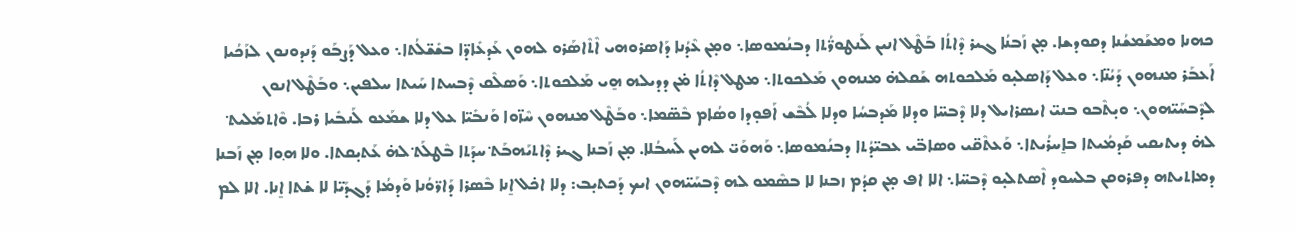ܟܗܢܐ ܘܡܫܰܡܫܳܢܐ ܕܩܘܕܫܐ. ܡ̣ܢ ܙܰܒܢܳܐ ܓܝܪ ܕܶܐܬܳܐ ܒܰܛܶܠ ܐܢܝܢ ܠܰܢܛܘܪ̈ܳܬܐ ܕܒܢܳܡܘܣܐ܆ ܘܡ̣ܢ ܥܶܕܳܢܐ ܕܰܐܣܪܘܗܝ ܐܶܬܶܐܣܰܪܘ ܠܗܘܢ ܥܰܕܥܺܐܕ̈ܐ ܒܫܺܫ̈ܠܳܬܐ܆ ܘܥܠ ܕܰܨܒܰܘ ܕܰܢܕܘܢܘܢ ܠܙܰܟܳܝܐ ܐܰܥܒܰܪ ܡܢܗܘܢ ܕܰܝܳܢ̈ܐ܆ ܘܥܠ ܕܰܐܣܠܝ̣ܘ ܡܰܠܟܘܬܗ ܫܰܩܠܗ̇ ܡܢܗܘܢ ܡܰܠܟܘܬܐ܆ ܡܛܠ ܕܶܐܬܳܐ ܡ̇ܢ ܕܕܝܠܗ ܗ̱ܝ ܡܰܠܟܘܬܐ܆ ܘܰܣܠܶܩ ܕܶܒܚܬܐ ܚܰܝܬܐ ܚܠܦܝܢ܆ ܘܒܰܛܶܠ ܐܢܘܢ ܠܕܶܒܚܰܝ̈ܗܘܢ܆ ܘܝ̣ܬܶܒܘ ܒܢܝ̈ ܐܝܣܪܐܝܠ ܕܠܐ ܕܶܒܚ̈ܐ ܘܕܠܐ ܡܰܕܒܚܳܐ ܘܕܠܐ ܠܳܒܶܫ ܐܰܦܘ̣ܕܐ ܘܣܳܐܡ ܒܶܣ̈ܡܐ܆ ܘܒܰܛܶܠ ܡܢܗܘܢ ܚܶܙ̈ܘܐ ܘܰܢܒܺܝ̈ܐ ܥܠ ܕܠܐ ܫܡܰܥܘ ܠܰܢܒܺܝܐ ܪܒܐ. ܘܶܐܬܡܰܠܝܬ݀ ܠܗ̇ ܕܝܬܝܩܝ ܩܰܕܡܳܝܬܐ ܒܐ̱ܚܪܳܝܬܐ܆ ܘܰܥܬܶܩ̈ܝ ܘܣܐܒ̈ܝ ܥܒܝ̈ܕܳܬܐ ܕܒܢܳܡܘܣܐ܆ ܘܰܗܘܰܝ̈ ܠܗܝܢ ܠܰܚܒܳܠܐ. ܡ̣ܢ ܙܰܒܢܐ ܓܝܪ ܕܶܐܬܝܰܗܒܰܬ݀ ܚܕܰܬܐ ܒܶܛܠܰܬ݀ ܠܗ̇ ܥܰܬܝ̣ܩܬܐ. ܘܠܐ ܗ݂ܘܐ ܡ̣ܢ ܙܰܒܢܐ ܕܡܐܬܝܬܗ ܕܦܪܘܩܢ ܒܠܚܘܕ ܐܶܣܬܠܝ̣ܘ ܕܶܒܚ̈ܐ܆ ܐܠܐ ܐܦ ܡ̣ܢ ܩܕܳܡ ܙܒܢܐ ܠܐ ܒܣܶܡܘ ܠܗ ܕܶܒܚܰܝ̈ܗܘܢ ܐܝܟ ܕܰܟܬܝ̣ܒ: ܕܠܐ ܐܟ̇ܠ ܐ̱ܢܐ ܒܶܣܪܐ ܕܰܐܪ̈ܘܳܢܐ ܘܰܕܡܳܐ ܕܰܓܕܰܝ̈ܐ ܠܐ ܫ̇ܬܐ ܐ̱ܢܐ. ܐܠܐ ܠܡ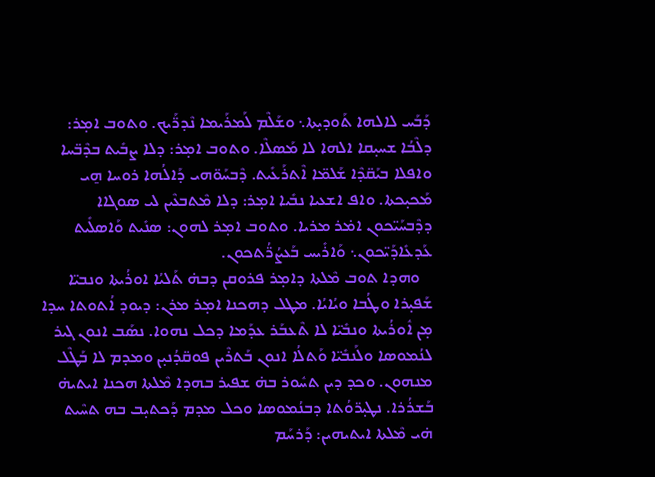ܕܰܒܰܚ ܠܐܠܗܐ ܬܰܘܕܝ̣ܬܐ܆ ܘܫܰܠܶܡ ܠܰܡܪܰܝܡܐ ܢܶܕܪ̈ܰܝܟ. ܘܬܘܒ ܐܡ̣ܪ: ܕܠܶܒܳܐ ܫܚܝ̣ܩܐ ܐܠܗܐ ܠܐ ܡܰܣܠܶܐ. ܘܬܘܒ ܐܡ̣ܪ: ܕܠܐ ܨܒܺܝܬ ܒܕܶܒ̈ܚܐ ܘܐܦܠܐ ܒܝܰܩ̈ܕܶܐ ܫܰܠܡ̈ܐ ܐܶܬܪܰܥܺܝܬ. ܕܶܒܚܰܘ̈ܗܝ ܕܰܐܠܳܗܐ ܪܘܚܐ ܗ̱ܝ ܡܰܟܝ̣ܟܬܐ. ܘܐܦ ܐܫܥܝܐ ܢܒܺܝܐ ܐܡ̣ܪ: ܕܠܐ ܡܶܬܒܥܶܝܢ ܠܝ ܣܘܓܐܐ ܕܕܶܒܚܰܝ̈ܟܘܢ ܐܡ̇ܪ ܡܪܝܐ. ܘܬܘܒ ܐܡ̣ܪ ܠܗܘܢ: ܣܢܺܝܬ ܘܰܐܣܠܺܝܬ ܥܰܕܥܺܐܕܰܝ̈ܟܘܢ܆ ܘܰܐܪܺܝܚ ܒܰܥܨܳܪ̈ܳܬܟܘܢ.
   ܘܗܕܐ ܬܘܒ ܡܶܠܬܐ ܕܐܡ̣ܪ ܦܪܘܩܢ ܕܒܗ̇ ܬܰܠܝܳܐ ܐܘܪܳܝܬܐ ܘܢܒܝ̈ܐ ܫܰܦܝ̣ܪܐ ܘܛܳܒܐ ܘܝܳܐܝܳܐ. ܡܛܠ ܕܗܟܢܐ ܐܡ̣ܪ ܡܪܢ: ܕܝܘܕ ܐܳܬܘܬܐ ܚܕܐ ܡ̣ܢ ܐܽܘܪܳܝܬܐ ܘܢܒܺܝ̈ܐ ܠܐ ܬܶܥܒܰܪ ܥܕܰܡܐ ܕܟܠ ܢܗܘܐ. ܢܣܰܒ ܐܢܘܢ ܓܝܪ ܠܢܳܡܘܣܐ ܘܠܰܢܒܺܝ̈ܐ ܘܰܬܠܳܐ ܐܢܘܢ ܒܰܬܪܶܝܢ ܦܘܩ̈ܕܳܢܝ̣ܢ ܘܡܕܡ ܠܐ ܒܰܛܶܠ ܡܢܗܘܢ. ܘܟܕ ܕܝܢ ܬܚܽܘܪ ܒܗ̇ ܫܦܝܪ ܒܗܕܐ ܡܶܠܬܐ ܗܟܢܐ ܐܝܬܝܗ̇ ܒܰܫܪܳܪܐ. ܢܛܝ̣ܪ̈ܘܳܬܐ ܕܒܢܳܡܘܣܐ ܘܟܠ ܡܕܡ ܕܰܟܬܝ̣ܒ ܒܗ ܬܚܶܝܬ ܗ̇ܝ ܡܶܠܬܐ ܐܝܬܝܗܝܢ: ܕܰܪܚܰܡ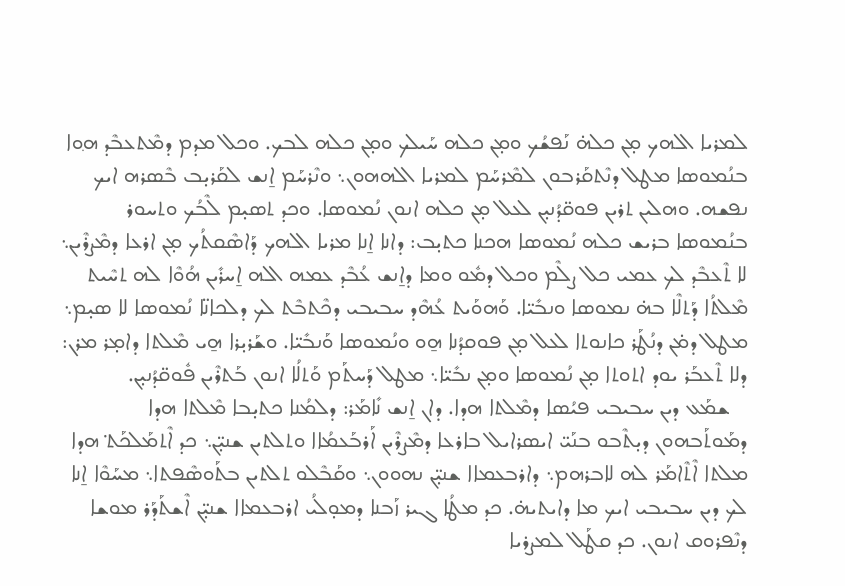ܠܡܪܝܐ ܐܠܗܟ ܡ̣ܢ ܟܠܗ̇ ܢܰܦܫܳܟ ܘܡ̣ܢ ܟܠܗ ܚܰܝܠܟ ܘܡ̣ܢ ܟܠܗ ܠܒܟ. ܘܟܠ ܡܕܡ ܕܡܶܬܥܒܶܕ ܗ݂ܘܐ ܒܢܳܡܘܣܐ ܡܛܠ ܕܢܶܬܩܰܪܒܘܢ ܠܡܶܪܚܰܡ ܠܡܪܝܐ ܐܠܗܗܘܢ܆ ܘܢܶܪܚܰܡ ܐ̱ܢܫ ܠܩܰܪܝ̣ܒ ܒܶܣܪܗ ܐܝܟ ܢܦܫܗ. ܘܗܠܝܢ ܬܪܝܢ ܦܘܩ̈ܕܳܢܝ̣ܢ ܠܥܠ ܡ̣ܢ ܟܠܗ ܐܢܘܢ ܢܳܡܘܣܐ. ܘܟܕ ܬܣܝ̣ܡ ܠܶܒܳܟ ܘܬܚܘܪ ܒܢܳܡܘܣܐ ܒܪܝܫ ܟܠܗ ܢܳܡܘܣܐ ܗܟܢܐ ܟܬܝ̣ܒ: ܕܐܢܐ ܐ̱ܢܐ ܡܪܝܐ ܐܠܗܟ ܕܰܐܣܶܩܬܳܟ ܡ̣ܢ ܐܪܥܐ ܕܡܶܨܪܶܝܢ܆ ܠܐ ܬܶܥܒܶܕ ܠܟ ܥܡܝ ܟܠ ܨܠܶܡ ܘܟܠ ܕܡܽܘ ܘܡܐ ܕܐ̱ܢܫ ܥܳܒܶܕ ܥܡܗ ܐܠܗ ܐ̱ܚܪܺܝܢ ܗܳܘܶܐ ܠܗ ܬܚܶܝܬ ܡܶܠܬܳܐ ܕܰܬܠܶܐ ܒܗ̇ ܢܡܘܣܐ ܘܢܒܺܝ̈ܐ. ܘܰܗܘܰܝܬ ܥܳܗܶܕ ܚܒܝܒܝ ܕܟܶܬܒܶܬ ܠܟ ܕܠܟܐܢ̈ܐ ܢܳܡܘܣܐ ܠܐ ܣܝ̣ܡ܆ ܡܛܠ ܕܡ̇ܢ ܕܢܳܛܰܪ ܟܐܢܘܬܐ ܠܥܠ ܡ̣ܢ ܦܘܩܕܳܢܐ ܗ̱ܘ ܘܢܳܡܘܣܐ ܘܰܢܒܺܝ̈ܐ. ܘܫܰܪܝ̣ܪܐ ܗ̱ܝ ܡܶܠܬܐ ܕܐܡ̣ܪ ܡܪܢ: ܕܠܐ ܬܶܥܒܰܪ ܝܘܕ ܐܬܘܬܐ ܡ̣ܢ ܢܳܡܘܣܐ ܘܡ̣ܢ ܢܒܺܝ̈ܐ܆ ܡܛܠ ܕܰܚܬܰܡ ܘܰܬܠܳܐ ܐܢܘܢ ܒܰܬܪܶܝܢ ܦܽܘܩ̈ܕܳܢܝ̣ܢ.
   ܫܡܰܥ ܕܝܢ ܚܒܝܒܝ ܦܝܳܣܐ ܕܡܶܠܬܐ ܗܕܐ. ܕܐܢ ܐ̱ܢܫ ܢܺܐܡܰܪ: ܕܠܡܳܢܐ ܟܬܝ̣ܒܐ ܡܶܠܬܐ ܗܕܐ ܕܡܰܘܬܰܒܗܘܢ ܕܝ̣ܬܶܒܘ ܒܢܰܝ̈ ܐܝܣܪܐܝܠ ܒܐܪܥܐ ܕܡܶܨܪܶܝܢ ܐܰܪܒܰܥܡܳܐܐ ܘܬܠܬܝܢ ܫܢܝ̣̈ܢ܆ ܟܕ ܐܶܬܡܰܠܟܰܬ݀ ܗܕܐ ܡܠܬܐ ܐܶܬܶܐܡܰܪ ܠܗ ܠܐܒܪܗܡ܆ ܕܐܪܒܥܡܐܐ ܫܢܝ̣̈ܢ ܢܗܘܘܢ܆ ܘܩܰܒܶܠܘ ܬܠܬܝܢ ܒܬܰܘܣܶܦܬܐ܆ ܡܚܰܘܶܐ ܐ̱ܢܐ ܠܟ ܕܝܢ ܚܒܝܒܝ ܐܝܟ ܡܐ ܕܐܝܬܝܗ̇. ܟܕ ܡܛܳܐ ܓܝܪ ܙܰܒܢܐ ܕܡܘ̣ܠܳܝ ܐܪܒܥܡܐܐ ܫܢܝ̣̈ܢ ܐܶܫܬܰܕܰܪ ܡܘܫܐ ܕܢܶܦܪܘܩ ܐܢܘܢ. ܟܕ ܩܛܰܠ ܠܡܨܪܝܐ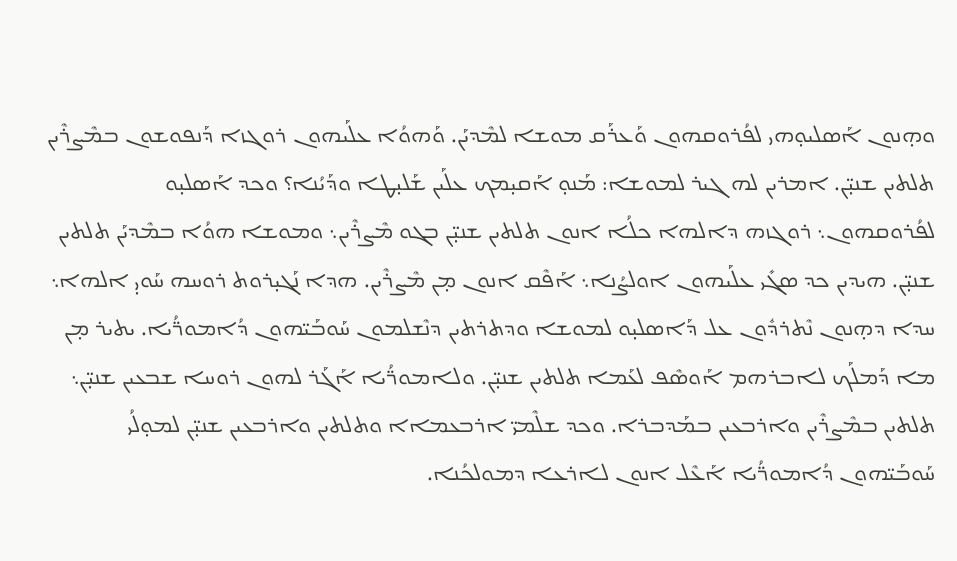ܘܗ̣ܢܘܢ ܐܰܣܠܝܘ̣ܗܝ ܠܦܳܪܘܩܗܘܢ ܘܰܥܪܰܩ ܡܘܫܐ ܠܡܶܕܝܰܢ. ܘܰܗܘܳܐ ܥܠܰܝܗܘܢ ܪܘܓܙܐ ܕܰܢܦܘܫܘܢ ܒܡܶܨܪܶܝܢ ܬܠܬܝܢ ܫܢܝ̣̈ܢ. ܐܡܪܝܢ ܠܗ ܓܝܪ ܠܡܘܫܐ: ܡܰܢܘ̣ ܐܰܩܝ̣ܡܟ ܥܠܰܝܢ ܫܰܠܝ̣ܛܐ ܘܕܰܝܳܢܐ؟ ܘܟܕ ܐܰܣܠܝ̣ܘ ܠܦܳܪܘܩܗܘܢ܆ ܪܘܓܙܗ ܕܐܠܗܐ ܟܠܳܐ ܐܢܘܢ ܬܠܬܝܢ ܫܢܝ̣̈ܢ ܒܓܘ ܡܶܨܪܶܝܢ܆ ܘܡܘܫܐ ܗܘܳܐ ܒܡܶܕܝܰܢ ܬܠܬܝܢ ܫܢܝ̣̈ܢ. ܗܝܕܝܢ ܟܕ ܣܓܺܝ ܥܠܰܝܗܘܢ ܐܘܠܨܳܢܐ܆ ܐܰܦܶܩ ܐܢܘܢ ܡ̣ܢ ܡܶܨܪܶܝܢ. ܗܕܐ ܢܰܓܝ̣ܪܘܬ ܪܘܚܗ ܚܰܘܝ̣ ܐܠܗܐ܆ ܚܕܐ ܕܗ̣ܢܘܢ ܢܶܬܪܕܽܘܢ ܥܠ ܕܰܐܣܠܝ̣ܘ ܠܡܘܫܐ ܘܕܬܪܬܝܢ ܕܢܶܫܠܡܘܢ ܚܰܘܒܰܝ̈ܗܘܢ ܕܳܐܡܘܪ̈ܳܝܐ. ܝܬܝܪ ܡ̣ܢ ܡܐ ܕܰܡܠܰܟ ܠܐܒܪܗܡ ܐܰܘܣܶܦ ܠܥܰܡܐ ܬܠܬܝܢ ܫܢܝ̣̈ܢ. ܘܠܐܡܘܪ̈ܳܝܐ ܐܰܓܰܪ ܠܗܘܢ ܪܘܚܐ ܫܒܥܝܢ ܫܢܝ̣̈ܢ܆ ܬܠܬܝܢ ܒܡܶܨܪܶܝܢ ܘܐܪܒܥܝܢ ܒܡܰܕܒܪܐ. ܘܟܕ ܫܠܶܡܝ̈ ܐܪܒܥܡܐܐ ܘܬܠܬܝܢ ܘܐܪܒܥܝܢ ܫܢܝ̣̈ܢ ܠܡܘ̣ܠܳܝ ܚܰܘܒܰܝ̈ܗܘܢ ܕܳܐܡܘܪ̈ܳܝܐ ܐܰܥܶܠ ܐܢܘܢ ܠܐܪܥܐ ܕܡܘܠܟܳܢܐ.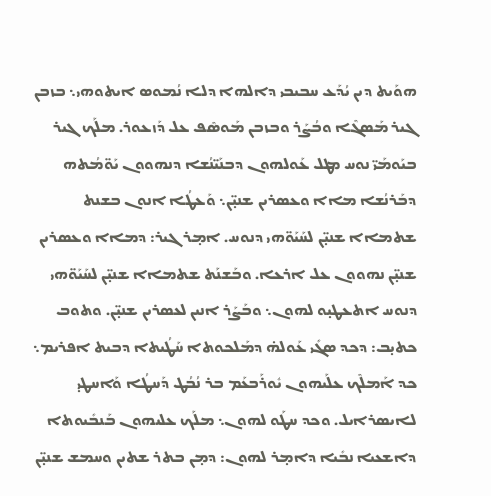ܗܘܰܝܬ ܕܝܢ ܝܳܕܰܥ ܚܒܝܒܝ ܕܐܠܗܐ ܕܠܐ ܢܳܡܘܣ ܐܝܬܘܗܝ܆ ܒܙܒܢ ܓܝܪ ܡܰܣܓܶܐ ܘܒܳܨܰܪ ܘܒܙܒܢ ܡܰܘܣܶܦ ܥܠ ܕܰܙܥܘܪ. ܡܠܰܟ ܓܝܪ ܒܝܰܘܡܰܝ̈ ܢܘܚ ܡܛܠ ܥܰܘܠܗܘܢ ܕܒܢܰܝ̈ܢܳܫܐ ܕܢܗܘܘܢ ܝܰܘ̈ܡܳܬܗ ܕܒܰܪܢܳܫܐ ܡܐܐ ܘܥܣܪܝܢ ܫܢܝ̣̈ܢ܆ ܘܰܥܛܳܐ ܐܢܘܢ ܒܫܢܬ ܫܬܡܐܐ ܫܢܝ̣̈ܢ ܠܚܰܝܰܘ̈ܗܝ ܕܢܘܚ. ܐܡ̣ܪ ܓܝܪ: ܕܡܐܐ ܘܥܣܪܝܢ ܫܢܝ̣̈ܢ ܢܗܘܘܢ ܥܠ ܐܪܥܐ. ܘܒܰܫܢܰܬ ܫܬܡܐܐ ܫܢܝ̣̈ܢ ܠܚܰܝܰܘ̈ܗܝ ܕܢܘܚ ܐܬܥܛܝ̣ܘ ܠܗܘܢ܆ ܘܒܰܨܰܪ ܐܢܝܢ ܠܥܣܪܝܢ ܫܢܝ̣̈ܢ. ܘܬܘܒ ܟܬܝ̣ܒ: ܕܟܕ ܣܓܺܝ ܥܰܘܠܗ̇ ܕܡܰܠܟܘܬܐ ܚܰܛܳܝܬܐ ܕܒܝܬ ܐܦܪܝܡ܆ ܟܕ ܐܰܡܠܶܟ ܥܠܰܝܗܘܢ ܝܽܘܪܰܒܥܰܡ ܒܪ ܢܳܒܳܛ ܕܰܚܛܳܐ ܘܰܐܚܛܝ̣ ܠܐܝܣܪܐܝܠ. ܘܟܕ ܚܛܰܘ ܠܗܘܢ܆ ܡܠܰܟ ܥܠܝܗܘܢ ܒܰܢܒܺܝܘܬܐ ܕܐܫܥܝܐ ܢܒܺܝܐ ܕܐܡ̣ܪ ܠܗܘܢ: ܕܡ̣ܢ ܒܬܪ ܫܬܝܢ ܘܚܡܫ ܫܢܝ̣̈ܢ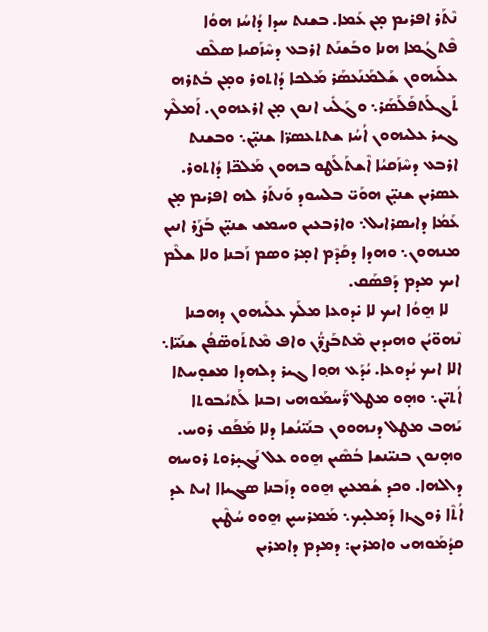ܢܶܬܰܪ ܐܦܪܝܡ ܡ̣ܢ ܥܰܡܐ. ܒܫܢܬ ܚܕܐ ܕܳܐܚܳܙ ܗܘܳܐ ܦܶܬܓܳܡܐ ܗܢܐ ܘܒܰܫܢܰܬ ܐܪܒܥ ܕܚܶܙܰܩܝܐ ܣܠܶܩ ܥܠܰܝܗܘܢ ܫܰܠܡܰܢܰܥܣܰܪ ܡܰܠܟܐ ܕܳܐܬܘܪ ܘܡ̣ܢ ܒܳܬܪܗ ܬܰܓܠܰܬܦܰܠܰܣܰܪ܆ ܘܓܰܠܺܝ ܐܢܘܢ ܡ̣ܢ ܐܪܥܗܘܢ. ܐܰܡܠܶܟ ܓܝܪ ܥܠܝܗܘܢ ܐܳܚܳܙ ܫܬܬܥܣܪ̈ܐ ܫܢܝ̣̈ܢ܆ ܘܒܫܢܬ ܐܪܒܥ ܕܚܶܙܰܩܝܳܐ ܐܶܫܬܰܠܰܛܘ ܒܗܘܢ ܡܰܠܟ̈ܐ ܕܳܐܬܘܪ. ܥܣܪܝܢ ܫܢܝ̣̈ܢ ܗܘܰܝ̈ ܒܠܚܘܕ ܘܰܢܬܰܪ ܠܗ ܐܦܪܝܡ ܡ̣ܢ ܥܰܡܳܐ ܕܐܝܣܪܐܝܠ܆ ܘܐܪܒܥܝܢ ܘܚܡܫ ܫܢܝ̣̈ܢ ܒܰܨܰܪ ܐܢܝܢ ܡܢܗܘܢ܆ ܘܗܕܐ ܕܩܰܕܶܡ ܐܡ̣ܪ ܘܣܡ ܙܰܒܢܐ ܘܠܐ ܫܠܶܡ ܐܝܟ ܡܕܡ ܕܰܦܣܰܩ.
   ܠܐ ܗ̱ܘܳܐ ܐܝܟ ܠܐ ܝ̇ܕܘܥܐ ܡܠܰܟ ܥܠܰܝܗܘܢ ܕܗܟܢܐ ܢܶܗܘ̈ܝܳܢ ܘܗܝܕܝܢ ܡܶܬܒܰܨܪ̈ܳܢ ܘܐܦ ܡܶܬܬܰܘܣ̈ܦܳܢ ܫܢܰܝ̈ܐ܆ ܐܠܐ ܐܝܟ ܝܳܕܘܥܐ. ܝܳܕܰܥ ܗ݂ܘܐ ܓܝܪ ܕܠܗܕܐ ܡܫܘ̣ܚܬܐ ܐܳܬܝ̈ܢ܆ ܘܗ̣ܘ ܡܛܠ ܪ̈ܰܚܡܰܘܗܝ ܙܒܢܐ ܠܰܬܝܳܒܘܬܐ ܝܰܗܒ ܡܛܠ ܕܢܗܘܘܢ ܒܢܰܝ̈ܢܳܫܐ ܕܠܐ ܡܰܦܰܩ ܪܘܚ. ܘܗ̣ܢܘܢ ܒܢܝ̈ܢܫܐ ܒܳܣܶܝܢ ܗ̱ܘܘ ܥܠ ܢܰܓܝ̣ܪܘܬ ܪܘܚܗ ܕܐܠܗܐ. ܘܟܕ ܫܳܡܥܝ̣ܢ ܗ̱ܘܘ ܕܙܰܒܢܐ ܣܓܝܐܐ ܐܝܬ ܥܕ ܐܳܬܶܐ ܪܘܓܙܐ ܕܰܡܠܝ̣ܟ܆ ܡܰܡܪܚܝ̣ܢ ܗ̱ܘܘ ܚܳܛܶܝܢ ܩܕܳܡܰܘܗܝ ܘܐܡܪܝܢ: ܕܡܕܡ ܕܐܡܪܝܢ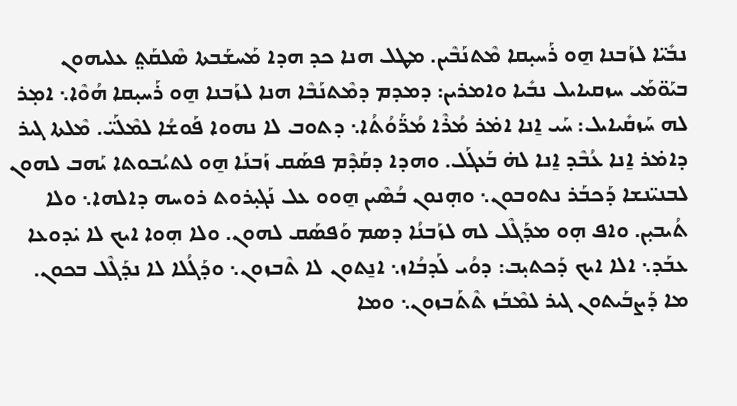ܢܒܺܝ̈ܐ ܠܙܰܒܢܐ ܗ̱ܘ ܪܰܚܝ̣ܩܐ ܡܶܬܢܰܒܶܝܢ. ܡܛܠ ܗܢܐ ܟܕ ܗܕܐ ܡܰܚܫܰܒܬܐ ܣܶܠܩܰܬ݀ ܥܠܝܗܘܢ ܒܝܰܘ̈ܡܰܝ ܚܙܩܝܐܝܠ ܢܒܺܝܐ ܘܐܡܪܝܢ: ܕܡܕܡ ܕܡܶܬܢܰܒܶܐ ܗܢܐ ܠܙܰܒܢܐ ܗ̱ܘ ܪܰܚܝ̣ܩܐ ܗܳܘܶܐ܆ ܐܡ̣ܪ ܠܗ ܚܰܙܩܺܝܐܝܠ: ܚܰܝ ܐ̱ܢܐ ܐܡ̇ܪ ܡܳܪܶܐ ܡܳܪ̈ܰܘܳܬܳܐ܆ ܕܬܘܒ ܠܐ ܢܗܘܐ ܦܰܘܫܳܐ ܠܡܶܠܰܝ̈. ܡܶܠܬܐ ܓܝܪ ܕܐܡ̇ܪ ܐ̱ܢܐ ܥܳܒܶܕ ܐ̱ܢܐ ܠܗ̇ ܒܰܥܓܰܠ. ܘܗܕܐ ܕܩܰܕܶܡ ܦܣܰܩ ܙܰܒܢܰܐ ܗ̱ܘ ܠܬܝܳܒܘܬܐ ܝܰܗܒ ܠܗܘܢ ܠܒܢܝ̈ܢܫܐ ܕܰܟܒܰܪ ܢܬܘܒܘܢ܆ ܘܗ̣ܢܘܢ ܒܳܣܶܝܢ ܗ̱ܘܘ ܥܠ ܢܰܓܝ̣ܪܘܬ ܪܘܚܗ ܕܐܠܗܐ܆ ܘܠܐ ܬܳܝܒܝ̣ܢ. ܘܐܦ ܗ̣ܘ ܡܕܰܓܶܠ ܠܗ ܠܙܰܒܢܳܐ ܕܣܡ ܘܰܦܣܰܩ ܠܗܘܢ. ܘܠܐ ܗ݂ܘܐ ܐܝܟ ܠܐ ܝ̇ܕܘܥܐ ܥܒܰܕ܆ ܐܠܐ ܐܝܟ ܕܰܟܬܝ̣ܒ: ܕܘܳܝ ܠܰܕܒܳܐܙ܆ ܐܢ̱ܬܘܢ ܠܐ ܬܶܒܙܘܢ܆ ܘܕܰܓܳܠܐ ܠܐ ܢܕܰܓܶܠ ܒܟܘܢ. ܡܐ ܕܰܨܒܰܝܬܘܢ ܓܝܪ ܠܡܶܒܰܙ ܬܶܬܰܒܙܘܢ܆ ܘܡܐ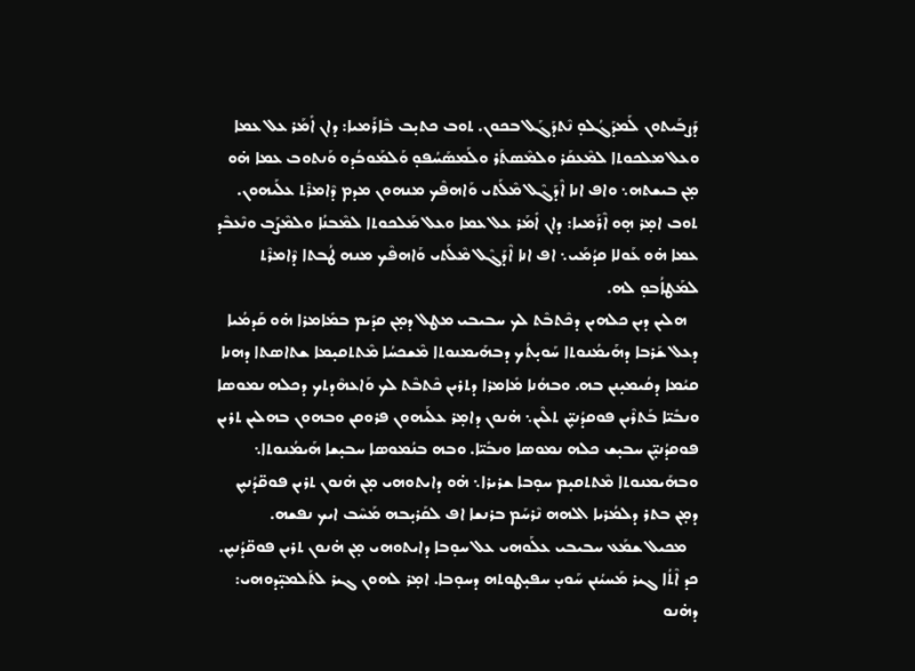ܕܰܨܒܰܝܬܘܢ ܠܰܡܕܰܓܳܠܘ̣ ܢܶܬܕܰܓܰܠ ܒܟܘܢ. ܬܘܒ ܟܬܝ̣ܒ ܒܶܐܪܰܡܝܐ: ܕܐܢ ܐܺܡܰܪ ܥܠ ܥܡܐ ܘܥܠ ܡܠܟܘܬܐ ܠܡܶܥܩܰܪ ܘܠܡܶܣܬܰܪ ܘܠܰܡܣܰܚܳܦܘ̣ ܘܰܠܡܰܘܒܳܕܘ ܘܰܢܬܘܒ ܥܡܐ ܗ̇ܘ ܡ̣ܢ ܒܝܫܬܗ܆ ܘܐܦ ܐܢܐ ܐܶܕܰܓܶܠ ܡܶܠܰܬܝ ܘܰܐܗܦܶܟ ܡܢܗܘܢ ܡܕܡ ܕܶܐܡܪܶܬ ܥܠܰܝܗܘܢ. ܬܘܒ ܐܡ̣ܪ ܗ̣ܘ ܐܶܪܰܡܝܐ: ܕܐܢ ܐܺܡܰܪ ܥܠ ܥܡܐ ܘܥܠ ܡܰܠܟܘܬܐ ܠܡܶܒܢܳܐ ܘܠܡܶܨܰܒ ܘܢܶܥܒܶܕ ܥܡܐ ܗ̇ܘ ܥܰܘܠܐ ܩܕܳܡܰܝ܆ ܐܦ ܐܢܐ ܐܶܕܰܓܶܠ ܡܶܠܰܬܝ ܘܰܐܗܦܶܟ ܡܢܗ ܛܳܒܬܐ ܕܶܐܡܪܶܬ ܠܡܰܛܐܳܒܘ̣ ܠܗ.
   ܗܠܝܢ ܕܝܢ ܟܠܗܝܢ ܕܟܶܬܒܶܬ ܠܟ ܚܒܝܒܝ ܡܛܠ ܕܡ̣ܢ ܩܕܺܝܡ ܒܡܺܐܡܪܐ ܗ̇ܘ ܩܰܕܡܳܝܐ ܕܥܠ ܫܰܪܒܐ ܕܗܰܝܡܳܢܘܬܐ ܚܰܘܝ̣ܬܳܟ ܕܒܗܰܝܡܢܘܬܐ ܡܶܫܟܚܳܐ ܡܶܬܬܩܝ̣ܡܐ ܫܬܐܣܬܐ ܕܗܢܐ ܩܝܳܡܐ ܕܩܳܝܡܝ̣ܢܢ ܒܗ. ܘܒܗܳܢܐ ܡܺܐܡܪܐ ܕܬܪܝܢ ܟܶܬܒܶܬ ܠܟ ܘܰܐܥܗܶܕܬܟ ܕܟܠܗ ܢܡܘܣܐ ܘܢܒܺܝ̈ܐ ܒܰܬܪܶܝܢ ܦܘܩܕܳܢܝ̣̈ܢ ܬܠܶܝܢ܆ ܗ̇ܢܘܢ ܕܐܡ̣ܪ ܥܠܰܝܗܘܢ ܦܪܘܩܢ ܘܒܗܘܢ ܒܗܠܝܢ ܬܪܝܢ ܦܘܩܕܳܢܝ̣̈ܢ ܚܒܝ̣ܫ ܟܠܗ ܢܡܘܣܐ ܘܢܒܺܝ̈ܐ. ܘܒܗ ܒܢܳܡܘܣܐ ܚܒܝ̣ܫܐ ܗܰܝܡܳܢܘܬܐ܆ ܘܒܗܰܝܡܢܘܬܐ ܡܶܬܬܩܝ̣ܡ ܚܘ̣ܒܐ ܫܪܝܪܐ܆ ܗ̇ܘ ܕܐܝܬܘܗܝ ܡ̣ܢ ܗ̇ܢܘܢ ܬܪܝܢ ܦܘܩ̈ܕܳܢܝ̣ܢ ܕܡ̣ܢ ܒܬܪ ܕܠܡܳܪܝܐ ܐܠܗܗ ܢܶܪܚܰܡ ܒܪܢܫܐ ܐܦ ܠܩܰܪܝ̣ܒܗ ܡܰܚܶܒ ܐܝܟ ܢܦܫܗ.
   ܡܟܝܠ ܫܡܰܥ ܚܒܝܒܝ ܥܠܰܘܗܝ ܥܠ ܚܘ̣ܒܐ ܕܐܝܬܘܗܝ ܡ̣ܢ ܗ̇ܢܘܢ ܬܪܝܢ ܦܘܩ̈ܕܳܢܝ̣ܢ. ܟܕ ܐܶܬܳܐ ܓܝܪ ܡܰܚܝܳܢܢ ܚܰܘܝ̣ ܚܦܝ̣ܛܘܬܗ ܕܚܘ̣ܒܐ. ܐܡ̣ܪ ܠܗܘܢ ܓܝܪ ܠܬܰܠܡܝ̣̈ܕܘܗܝ: ܕܗ̇ܢܘ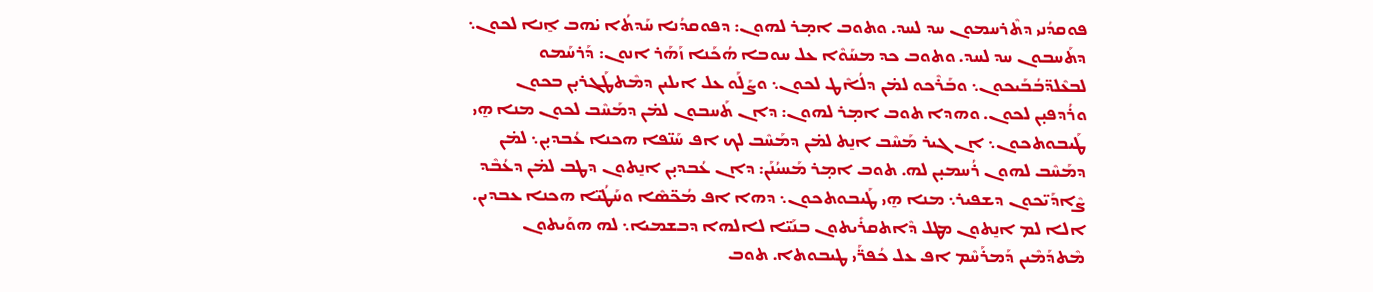ܦܘܩܕܳܢܝ ܕܬܶܪܚܡܘܢ ܚܕ ܠܚܕ. ܘܬܘܒ ܐܡ̣ܪ ܠܗܘܢ: ܕܦܘܩܕܳܢܐ ܚܰܕܬܳܐ ܝ̇ܗܒ ܐ̱ܢܐ ܠܟܘܢ܆ ܕܬܰܚܒܘܢ ܚܕ ܠܚܕ. ܘܬܘܒ ܟܕ ܡܚܰܘܶܐ ܥܠ ܚܘܒܐ ܗܳܟܰܢܐ ܙܰܗܰܪ ܐܢܘܢ: ܕܰܪܚܰܡܘ ܠܒܥܶܠܕ̈ܒܳܒܰܝܟܘܢ܆ ܘܒܰܪܶܟܘ ܠܡ̇ܢ ܕܠܳܐܶܛ ܠܟܘܢ܆ ܘܨܰܠܰܘ ܥܠ ܐܝܠܝܢ ܕܡܶܬܛܰܓܪܝ̣ܢ ܒܟܘܢ ܘܪܳܕܦܝ̣ܢ ܠܟܘܢ. ܘܗܕܐ ܬܘܒ ܐܡ̣ܪ ܠܗܘܢ: ܕܐܢ ܬܰܚܒܘܢ ܠܡ̇ܢ ܕܡܰܚܶܒ ܠܟܘܢ ܡܢܐ ܗ̱ܝ ܛܰܝܒܘܬܟܘܢ܆ ܐܢ ܓܝܪ ܡܰܚܶܒ ܐܢ̱ܬ ܠܡ̇ܢ ܕܡܰܚܶܒ ܠܟ ܐܦ ܚܰܢ̈ܦܐ ܗܟܢܐ ܥܳܒܕܝ̣ܢ܆ ܠܡ̇ܢ ܕܡܰܚܶܒ ܠܗܘܢ ܪܳܚܡܝ̣ܢ ܠܗ. ܬܘܒ ܐܡ̣ܪ ܡܰܚܝܳܢܰܢ: ܕܐܢ ܥܳܒܕܝ̣ܢ ܐܢ̱ܬܘܢ ܕܛܒ ܠܡ̇ܢ ܕܥܳܒܶܕ ܨܶܐܕܰܝ̈ܟܘܢ ܕܫܦܝܪ܆ ܡܢܐ ܗ̱ܝ ܛܰܝܒܘܬܟܘܢ܆ ܕܗܐ ܐܦ ܡܳܟ̈ܣܶܐ ܘܚܰܛܳܝ̈ܐ ܗܟܢܐ ܥܒܕܝܢ. ܐܠܐ ܠܡ ܐܢ̱ܬܘܢ ܡܛܠ ܕܶܐܬܩܪܺܝܬܘܢ ܒܢܰܝ̈ܐ ܠܐܠܗܐ ܕܒܫܡܝܐ܆ ܠܗ ܗܘܰܝܬܘܢ ܡܶܬܕܰܡܶܝܢ ܕܰܡܪܰܚܶܡ ܐܦ ܥܠ ܟܳܦܪ̈ܰܝ ܛܝܒܘܬܐ. ܬܘܒ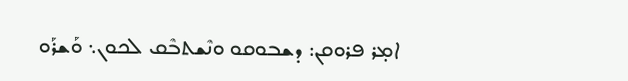ܐܡ̣ܪ ܦܪܘܩܢ: ܕܫܒܘܩܘ ܘܢܶܫܬܒܶܩ ܠܟܘܢ܆ ܘܰܫܪܰܘ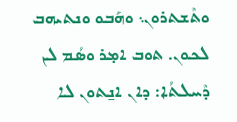ܘܬܶܫܬܪܘܢ܆ ܘܗܰܒܘ ܘܢܬܝܗܒ ܠܟܘܢ. ܬܘܒ ܐܡ̣ܪ ܘܣܳܡ ܠܢ ܕܶܚܠܬܳܐ: ܕܐܢ ܐܢ̱ܬܘܢ ܠܐ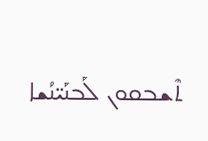ܬܶܫܒܩܘܢ ܠܰܒܢܰܝ̈ܢܳܫܐ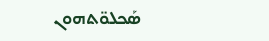ܣܰܟܠܘ̈ܬܗܘܢ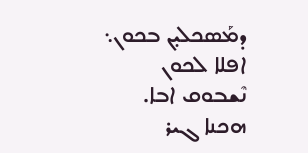ܕܡܰܣܟܠܝ̣ܢ ܒܟܘܢ܆ ܐܦܠܐ ܠܟܘܢ ܢܶܫܒܘܩ ܐܒܐ. ܗܟܢܐ ܓܝܪ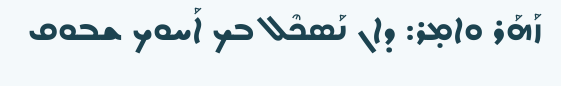ܙܰܗܰܪ ܘܐܡ̣ܪ: ܕܐܢ ܢܰܣܟܶܠ ܒܟ ܐܰܚܘܟ ܫܒܘܩ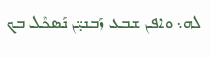ܠܗ܆ ܘܐܦܢ ܫܒܥ ܙܰܒܢܝ̣̈ܢ ܢܰܣܟܶܠ ܒܟ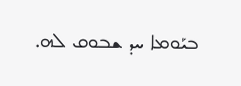ܒܝܰܘܡܐ ܚܕ ܫܒܘܩ ܠܗ.